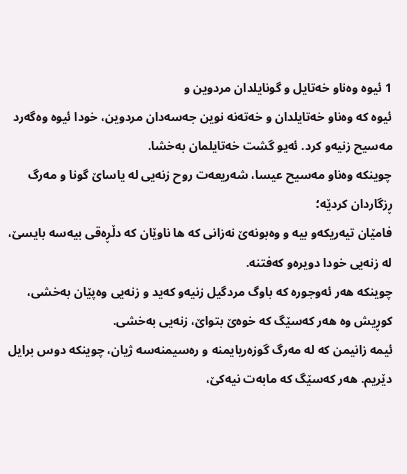1 ئیوه وەناو خەتایل و گونایلدان مردوین و
ئیوه که وەناو خەتایلدان و خەتەنه نوین جەسەدان مردوین، خودا ئیوه وەگەرد مەسیح زنیەو کرد. ئەیو گشت خەتایلمان بەخشا.
چوینکه وەناو مەسیح عیسا، شەریعەت روح زنەیی له یاساێ گونا و مەرگ ڕزگاردان کردێه؛
فامێان تیەریکەو بیه و وەبونەێ نەزانی که ها ناوێان که دڵڕەقی بیەسه بایسێ، له زنەیی خودا دویرەو کەفتنه.
چوینکه هەر ئەوجورە که باوگ مردگیل زنیەو کەید و زنەیی وەپێان بەخشی، کوڕیش وه هەر کەسێگ که خوەێ بتواێ، زنەیی بەخشی.
ئیمه زانیمن که له مەرگ گوزەریایمنه و رەسیمنەسه ژیان، چوینکه دوس برایل دێریم. هەر کەسێگ که مابەت نیەکێ،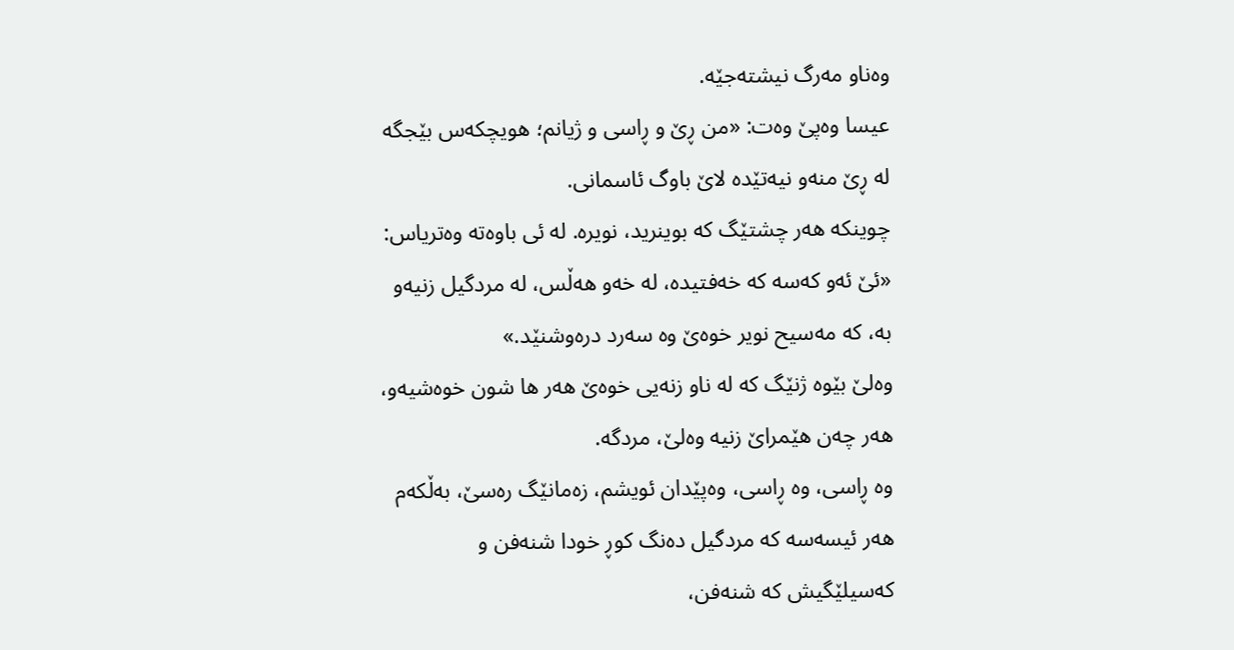وەناو مەرگ نیشتەجێه.
عیسا وەپێ وەت: «من ڕێ و ڕاسی و ژیانم؛ هویچکەس بێجگه له ڕێ منەو نیەتێدە لاێ باوگ ئاسمانی.
چوینکه هەر چشتێگ که بوینرید، نویره. له ئی باوەته وەتریاس: «ئێ ئەو کەسه که خەفتیدە، له خەو هەڵس، له مردگیل زنیەو به، که مەسیح نویر خوەێ وه سەرد درەوشنێد.»
وەلێ بێوه ژنێگ که له ناو زنەیی خوەێ هەر ها شون خوەشیەو، هەر چەن هێمراێ زنیه وەلێ، مردگه.
وه ڕاسی، وه ڕاسی، وەپێدان ئویشم، زەمانێگ رەسێ، بەڵکەم هەر ئیسەسه که مردگیل دەنگ کوڕ خودا شنەفن و کەسیلێگیش که شنەفن،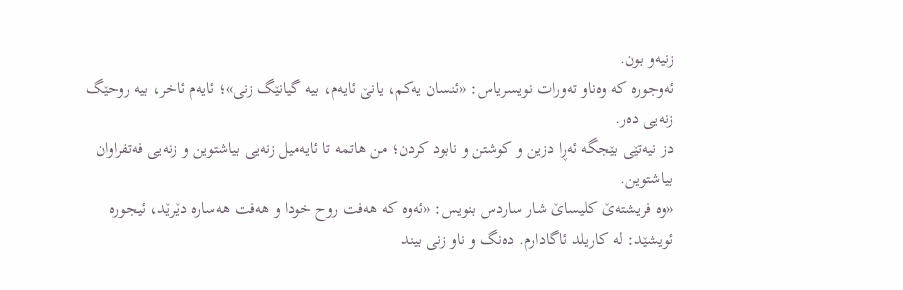زنیەو بون.
ئەوجورە که وەناو تەورات نویسریاس: «ئنسان یەکم، یانێ ئایەم، بیه گیانێگ زنی»؛ ئایەم ئاخر، بیه روحێگ زنەیی دەر.
دز نیەتێی بێجگه ئەڕا دزین و کوشتن و نابود کردن؛ من هاتمە تا ئایەمیل زنەیی بیاشتوین و زنەیی فەتفراوان بیاشتوین.
«وه فریشتەێ کلیساێ شار ساردس بنویس: «ئەوه که هەفت روح خودا و هەفت هەساره دێرێد، ئیجوره ئویشێد: له کاریلد ئاگادارم. دەنگ و ناو زنی بیند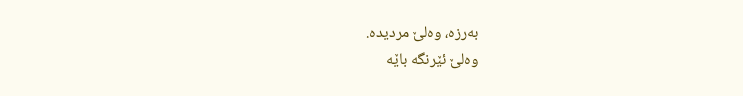بەرزە، وەلێ مردیده.
وەلێ ئێرنگه باێه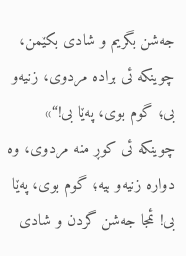جەشن بگریم و شادی بکێمن، چوینکه ئی براده مردوی، زنیەو بی؛ گوم بوی، پەێا بی!“»
چوینکه ئی کوڕ منه مردوی، وه دواره زنیەو بیه؛ گوم بوی، پەێا بی! ئمجا جەشن گردن و شادی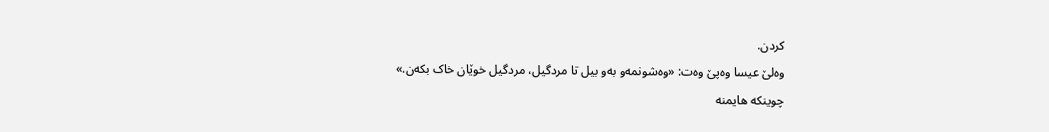کردن.
وەلێ عیسا وەپێ وەت: «وەشونمەو بەو بیل تا مردگیل، مردگیل خوێان خاک بکەن.»
چوینکه هایمنه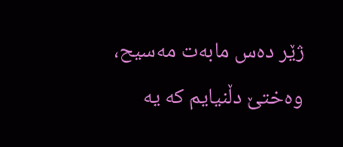ژێر دەس مابەت مەسیح، وەختێ دڵنیايم که یە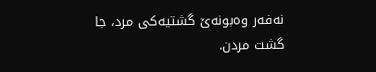نەفەر وەبونەێ گشتیەکی مرد، جا گشت مردن.